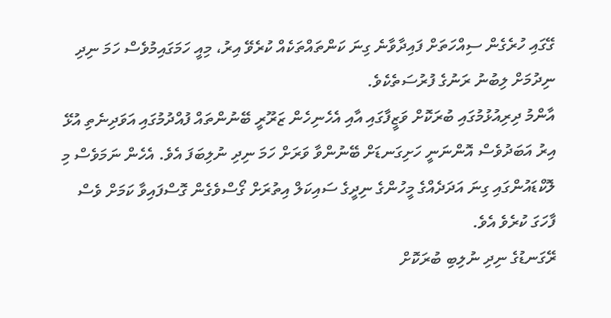ގޭގައި ހުރެގެން ސިއްހަތަށް ފައިދާވާނެ ގިނަ ކަންތައްތަކެއް ކުރެވޭ އިރު، މިއީ ހަމަގައިމުވެސް ހަމަ ނިދި ނިދުމަށް ލިބުނު ރަނުގެ ފުރުސަތެކެވެ.
އާންމު ދިރިއުޅުމުގައި ބުރަކޮށް ވަޒީފާގައި އާއި އެހެނިހެން ޒަރޫރީ ބޭނުންތައް ފުއްދުމުގައި އަވަދިނެތި އުޅޭ އިރު އަބަދުވެސް އޮންނަނީ ހަށިގަނޑަށް ބޭނުންވާ ވަރަށް ހަމަ ނިދި ނުލިބަފަ އެވެ. އެހެން ނަމަވެސް މި ލޮކްޑައުންގައި ގިނަ އަދަދެއްގެ މީހުންގެ ނިދީގެ ސައިކަލް އިތުރަށް ގޯސްވެގެން ގޮސްފައިވާ ކަމަށް ވެސް ފާހަގަ ކުރެވެ އެވެ.
ރޭގަނޑުގެ ނިދި ނުލިބި ބުރަކޮށް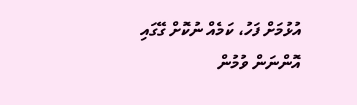އުޅުމަށް ފަހު، ކަމެއް ނުކޮށް ގޭގައި އޮންނަން ވުމުން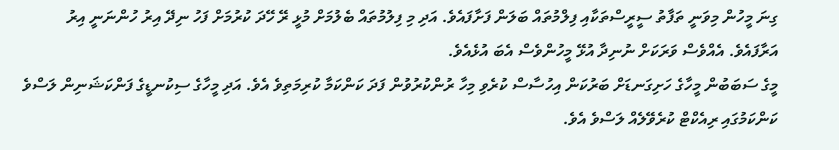ގިނަ މީހުން މިވަނީ ތަފާތު ސީރީސްތަކާއި ފިލްމުތައް ބަލަން ފަށާފައެވެ. އަދި މި ފިލުމުތައް ބެލުމަށް މުޅީ ރޭ ހޭދަ ކުރުމަށް ފަހު ނިދޭ އިރު ހުންނަނީ އިރު އަރާފައެވެ. އެއްވެސް ވަރަކަށް ނުނިދާ އުޅޭ މީހުންވެސް އެބަ އުޅެއެވެ.
މީގެ ސަބަބުން މީހާގެ ހަށިގަނޑަށް ބަރުކަން އިހުސާސް ކުރެވި މިހާ ރުންކުރުވުން ފަދަ ކަންކަމާ ކުރިމަތިވެ އެވެ. އަދި މީހާގެ ސިކުނޑީގެ ފަންކަޝަނިން ލަސްވެ ކަންކަމުގައި ރިއެކްޓް ކުރެވޭލެއް ލަސްވެ އެވެ.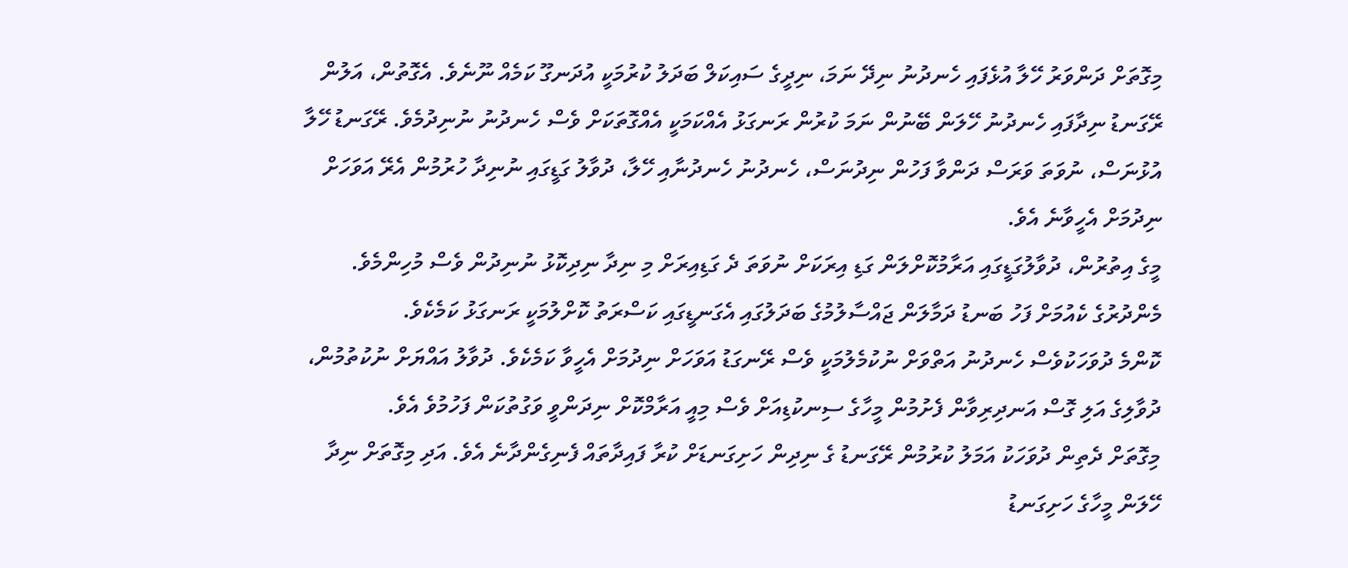މިގޮތަށް ދަންވަރު ހޭލާ އުޅެފައި ހެނދުނު ނިދޭ ނަމަ، ނިދީގެ ސައިކަލް ބަދަލު ކުރުމަކީ އުދަނގޫ ކަމެއް ނޫނެވެ. އެގޮތުން، އަލުން ރޭގަނޑު ނިދާފައި ހެނދުނު ހޭލަން ބޭނުން ނަމަ ކުރުން ރަނގަޅު އެއްކަމަކީ އެއްގޮތަކަށް ވެސް ހެނދުނު ނުނިދުމެވެ. ރޭގަނޑު ހޭލާ އުޅުނަސް، ނުވަތަ ވަރަސް ދަންވާ ފަހުން ނިދުނަސް، ހެނދުނު ހެނދުނާއި ހޭލާ، ދުވާލު ގަޑީގައި ނުނިދާ ހުރުމުން އެރޭ އަވަހަށް ނިދުމަށް އެހީވާނެ އެވެ.
މީގެ އިތުރުން، ދުވާލުގަޑީގައި އަރާމުކޮށްލަން ގަޑި އިރަކަށް ނުވަތަ ދެ ގަޑިއިރަށް މި ނިދާ ނިދިކޮޅު ނުނިދުން ވެސް މުހިންމެވެ. މެންދުރުގެ ކެއުމަށް ފަހު ބަނޑު ދަމާލަން ޖައްސާލުމުގެ ބަދަލުގައި އެގަނޑީގައި ކަސްރަތު ކޮށްލުމަކީ ރަނގަޅު ކަމެކެވެ.
ކޮންމެ ދުވަހަކުވެސް ހެނދުނު އަތްވަށް ނުކުމެލުމަކީ ވެސް ރޭނގަޑު އަވަހަށް ނިދުމަށް އެހީވާ ކަމެކެވެ. ދުވާލު އައްޔަށް ނުކުތުމުން، ދުވާލިގެ އަލި ގޮސް އަނދިރިވާން ފެށުމުން މީހާގެ ސިނކުޑިއަށް ވެސް މިއީ އަރާމްކޮށް ނިދަންވީ ވަގުތުކަން ފަހުމުވެ އެވެ.
މިގޮތަށް ދެތިން ދުވަހަކު އަމަލު ކުރުމުން ރޭގަނޑު ގެ ނިދިން ހަށިގަނޑަށް ކުރާ ފައިދާތައް ފެނިގެންދާނެ އެވެ. އަދި މިގޮތަށް ނިދާ ހޭލަން މީހާގެ ހަށިގަނޑު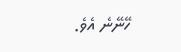ހޭނޭނެ އެވެ.